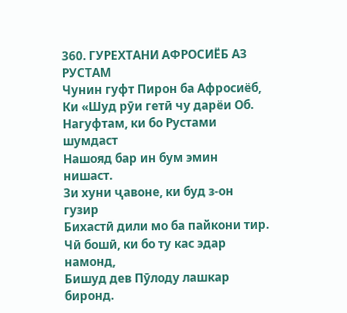360. ГУРЕХТАНИ АФРОСИЁБ АЗ РУСТАМ
Чунин гуфт Пирон ба Афросиёб,
Ки «Шуд рӯи гетӣ чу дарёи Об.
Нагуфтам, ки бо Рустами шумдаст
Нашояд бар ин бум эмин нишаст.
Зи хуни ҷавоне, ки буд з-он гузир
Бихастӣ дили мо ба пайкони тир.
Чӣ бошӣ, ки бо ту кас эдар намонд,
Бишуд дев Пӯлоду лашкар биронд.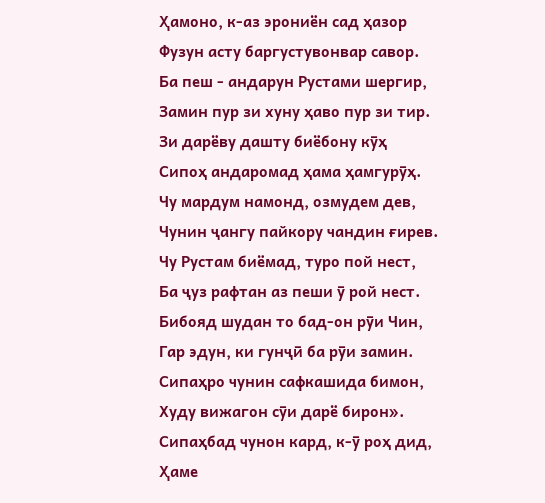Ҳамоно, к-аз эрониён сад ҳазор
Фузун асту баргустувонвар савор.
Ба пеш - андарун Рустами шергир,
Замин пур зи хуну ҳаво пур зи тир.
Зи дарёву дашту биёбону кӯҳ
Сипоҳ андаромад ҳама ҳамгурӯҳ.
Чу мардум намонд, озмудем дев,
Чунин ҷангу пайкору чандин ғирев.
Чу Рустам биёмад, туро пой нест,
Ба ҷуз рафтан аз пеши ӯ рой нест.
Бибояд шудан то бад-он рӯи Чин,
Гар эдун, ки гунҷӣ ба рӯи замин.
Сипаҳро чунин сафкашида бимон,
Худу вижагон сӯи дарё бирон».
Сипаҳбад чунон кард, к-ӯ роҳ дид,
Ҳаме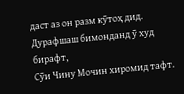даст аз он разм кӯтоҳ дид.
Дурафшаш бимонданд ӯ худ бирафт,
Сӯи Чину Мочин хиромид тафт.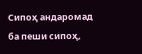Сипоҳ андаромад ба пеши сипоҳ,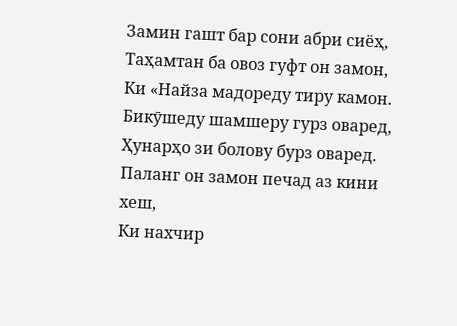Замин гашт бар сони абри сиёҳ,
Таҳамтан ба овоз гуфт он замон,
Ки «Найза мадореду тиру камон.
Бикӯшеду шамшеру гурз оваред,
Ҳунарҳо зи болову бурз оваред.
Паланг он замон печад аз кини хеш,
Ки нахчир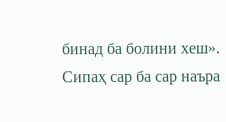бинад ба болини хеш».
Сипаҳ сар ба сар наъра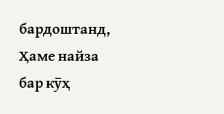бардоштанд,
Ҳаме найза бар кӯҳ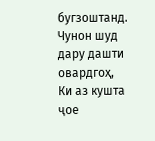бугзоштанд.
Чунон шуд дару дашти овардгоҳ,
Ки аз кушта ҷое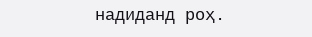надиданд роҳ.